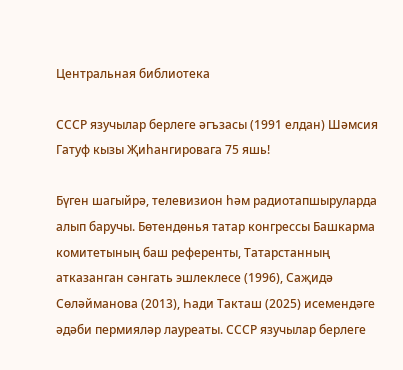Центральная библиотека

СССР язучылар берлеге әгъзасы (1991 елдан) Шәмсия Гатуф кызы Җиһангировага 75 яшь!

Бүген шагыйрә, телевизион һәм радиотапшыруларда алып баручы. Бөтендөнья татар конгрессы Башкарма комитетының баш референты, Татарстанның атказанган сәнгать эшлеклесе (1996), Саҗидә Сөләйманова (2013), Һади Такташ (2025) исемендәге әдәби пермияләр лауреаты. СССР язучылар берлеге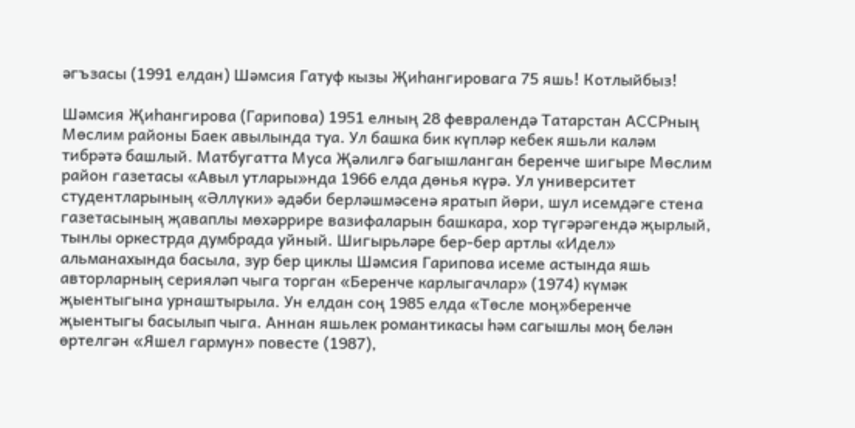әгъзасы (1991 елдан) Шәмсия Гатуф кызы Җиһангировага 75 яшь! Котлыйбыз!

Шәмсия Җиһангирова (Гарипова) 1951 елның 28 февралендә Татарстан АССРның Мөслим районы Баек авылында туа. Ул башка бик күпләр кебек яшьли каләм тибрәтә башлый. Матбугатта Муса Җәлилгә багышланган беренче шигыре Мөслим район газетасы «Авыл утлары»нда 1966 елда дөнья күрә. Ул университет студентларының «Әллүки» әдәби берләшмәсенә яратып йөри, шул исемдәге стена газетасының җаваплы мөхәррире вазифаларын башкара, хор түгәрәгендә җырлый, тынлы оркестрда думбрада уйный. Шигырьләре бер-бер артлы «Идел» альманахында басыла, зур бер циклы Шәмсия Гарипова исеме астында яшь авторларның серияләп чыга торган «Беренче карлыгачлар» (1974) күмәк җыентыгына урнаштырыла. Ун елдан соң 1985 елда «Төсле моң»беренче җыентыгы басылып чыга. Аннан яшьлек романтикасы һәм сагышлы моң белән өртелгән «Яшел гармун» повесте (1987),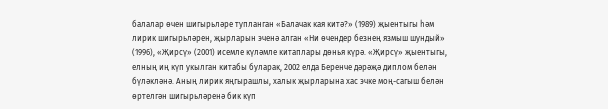балалар өчен шигырьләре тупланган «Балачак кая китә?» (1989) җыентыгы һәм лирик шигырьләрен, җырларын эченә алган «Ни өчендер безнең язмыш шундый» (1996), «Җирсү» (2001) исемле күләмле китаплары дөнья күрә. «Җирсү» җыентыгы, елның иң күп укылган китабы буларак, 2002 елда Беренче дәрәҗә диплом белән бүләкләнә. Аның лирик яңгырашлы, халык җырларына хас эчке моң-сагыш белән өртелгән шигырьләренә бик күп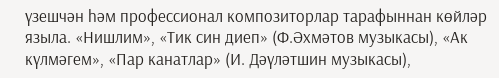үзешчән һәм профессионал композиторлар тарафыннан көйләр языла. «Нишлим», «Тик син диеп» (Ф.Әхмәтов музыкасы), «Ак күлмәгем», «Пар канатлар» (И. Дәүләтшин музыкасы),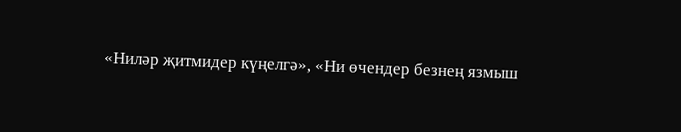«Ниләр җитмидер күңелгә», «Ни өчендер безнең язмыш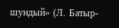шундый» (Л. Батыр-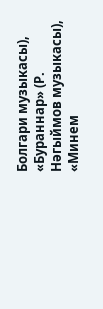Болгари музыкасы), «Бураннар» (Р. Нәгыймов музыкасы), «Минем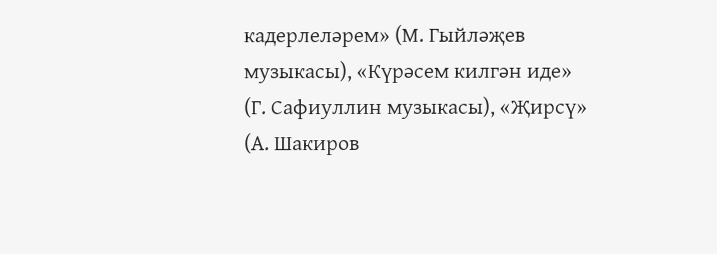кадерлеләрем» (М. Гыйләҗев музыкасы), «Күрәсем килгән иде» (Г. Сафиуллин музыкасы), «Җирсү» (А. Шакиров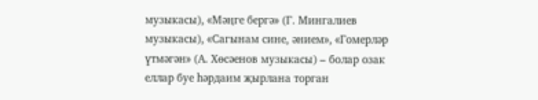музыкасы), «Мәңге бергә» (Г. Мингалиев музыкасы), «Сагынам сине, әнием», «Гомерләр үтмәгән» (А. Хөсәенов музыкасы) – болар озак еллар буе һәрдаим җырлана торган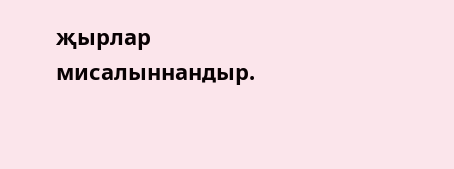җырлар мисалыннандыр.